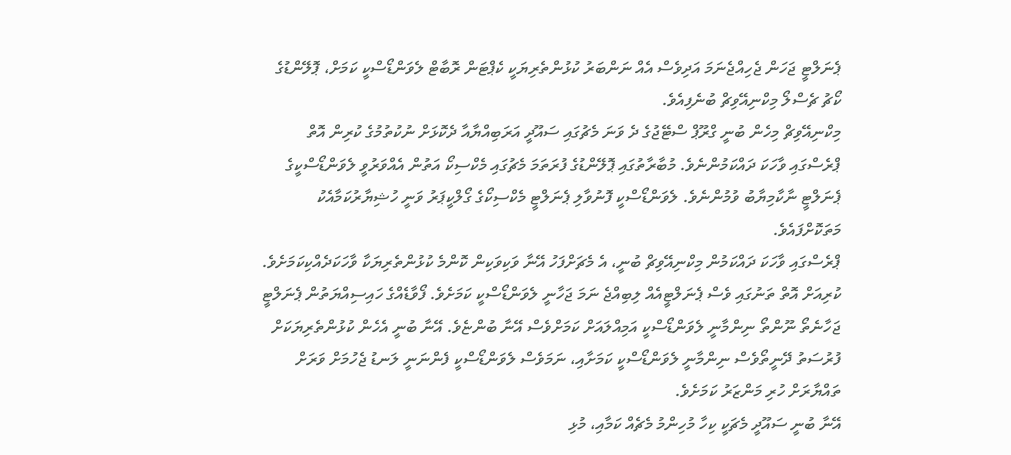ޕެނަލްޓީ ޖަހަން ޖެހިއްޖެނަމަ އަދިވެސް އެއް ނަންބަރު ކުޅުންތެރިޔަކީ ކެޕްޓަން ރޮބާޓް ލެވަންޑޯސްކީ ކަމަށް، ޕޮލޭންޑުގެ ކޯޗު ޗެސްލޯ މިކްނިއޭވިޗް ބުނެފިއެވެ.
މިކްނިއޭވިޗް މިހެން ބުނީ ގްރޫޕް ސްޓޭޖުގެ ދެ ވަނަ މެޗުގައި ސައޫދީ އަރަބިއްޔާއާ ދެކޮޅަށް ނުކުތުމުގެ ކުރިން އޮތް ޕްރެސްގައި ވާހަކަ ދައްކަމުންނެވެ. މުބާރާތުގައި ޕޮލޭންޑުގެ ފުރަތަމަ މެޗުގައި މެކްސިކޯ އަތުން އެއްވަރުވީ ލެވަންޑޯސްކީގެ ޕެނަލްޓީ ނާކާމިޔާބު ވުމުންނެވެ. ލެވަންޑޯސްކީ ފޮނުވާލި ޕެނަލްޓީ މެކްސިކޯގެ ގޯލްކީޕަރު ވަނީ ހުޝިޔާރުކަމާއެކު މަތަކޮށްފައެވެ.
ޕްރެސްގައި ވާހަކަ ދައްކަމުން މިކްނިއޭވިޗް ބުނީ، އެ މެޗަށްފަހު އޭނާ ވަކިވަކިން ކޮންމެ ކުޅުންތެރިޔަކާ ވާހަކަދެއްކިކަމަށެވެ. ކުރިއަށް އޮތް ތަނުގައި ވެސް ޕެނަލްޓީއެއް ލިބިއްޖެ ނަމަ ޖަހާނީ ލެވަންޑޯސްކީ ކަމަށެވެ. ފޯވާޑެއްގެ ހައިސިއްޔަތުން ޕެނަލްޓީ ޖަހާނެތޯ ނޫންތޯ ނިންމާނީ ލެވަންޑޯސްކީ އަމިއްލައަށް ކަމަށްވެސް އޭނާ ބުންޏެވެ. އޭނާ ބުނީ އެހެން ކުޅުންތެރިޔަކަށް ފުރުސަތު ދޭނީތޯވެސް ނިންމާނީ ލެވަންޑޯސްކީ ކަމަށާއި، ނަމަވެސް ލެވަންޑޯސްކީ ފެންނަނީ ލަނޑު ޖެހުމަށް ވަރަށް ތައްޔާރަށް ހުރި މަންޒަރު ކަމަށެވެ.
އޭނާ ބުނީ ސައޫދީ މެޗަކީ ކިހާ މުހިންމު މެޗެއް ކަމާއި، މުޅި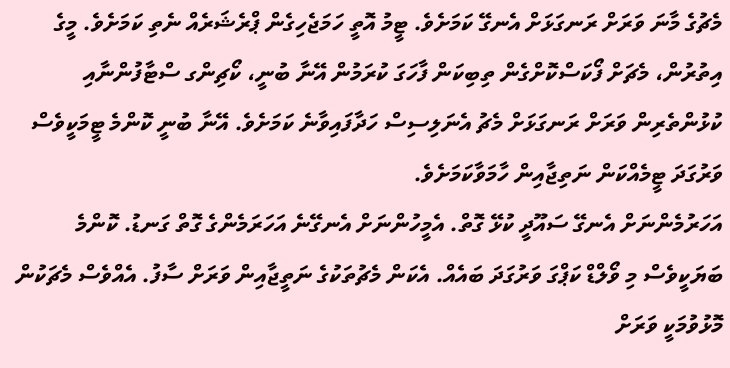މެޗުގެ މާނަ ވަރަށް ރަނގަޅަށް އެނގޭ ކަމަށެވެ. ޓީމު އޮތީ ހަމަޖެހިގެން ޕްރެޝަރެއް ނެތި ކަމަށެވެ. މީގެ އިތުރުން، މެޗަށް ފޯކަސްކޮށްގެން ތިބިކަން ފާހަގަ ކުރަމުން އޭނާ ބުނީ، ކޯޗިންގ ސްޓާފުންނާއި ކުޅުންތެރިން ވަރަށް ރަނގަޅަށް މެޗު އެނަލިސިސް ހަދާފައިވާނެ ކަމަށެވެ. އޭނާ ބުނީ ކޮންމެ ޓީމަކީވެސް ވަރުގަދަ ޓީމެއްކަން ނަތިޖާއިން ހާމަވާކަމަށެވެ.
އަހަރުމެންނަށް އެނގޭ ސައޫދީ ކުޅޭ ގޮތް. އެމީހުންނަށް އެނގޭނެ އަހަރަމެންގެ ގޮތް ގަނޑު. ކޮންމެ ބަޔަކީވެސް މި ވޯލްޑް ކަޕްގަ ވަރުގަދަ ބައެއް. އެކަން މެޗުތަކުގެ ނަތީޖާއިން ވަރަށް ސާފު. އެއްވެސް މެޗަކުން މޮޅުވުމަކީ ވަރަށް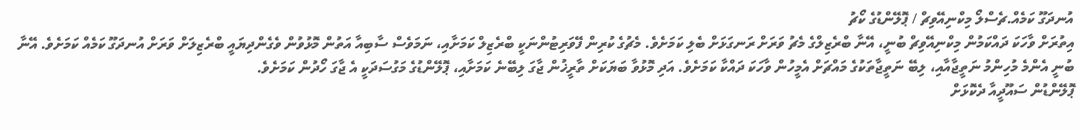އުނދަގޫ ކަމެއް.ޗެސްލޯ މިކްނިއޭވިޗް / ޕޮލޭންޑުގެ ކޯޗު
އިތުރަށް ވާހަކަ ދައްކަމުން މިކްނިއޭވިޗް ބުނީ، އޭނާ ބްރެޒިލްގެ މެޗު ވަރަށް ރަނގަޅަށް ބެލި ކަމަށެވެ. މެޗުގެ ކުރިން ފޭވަރިޓުންނަކީ ބްރެޒިލް ކަމަށާއި، ނަމަވެސް ސާބިއާ އަތުން މޮޅުވުން ވެގެންދިޔައީ ބްރެޒިލަށް ވަރަށް އުނދަގޫ ކަމެއް ކަމަށެވެ. އޭނާ ބުނީ އެންމެ މުހިންމު ނަތީޖާއާއި، ލިބޭ ނަތީޖާތަކުގެ މައްޗަށް އެމީހުން ވާހަކަ ދައްކާ ކަމަށެވެ. އަދި މޮޅުވާ ބަޔަކަށް ތާރީޚުން ޖާގަ ލިބޭނެ ކަމަށާއި، ޕޮލޭންޑުގެ މަގުސަދަކީ އެ ޖާގަ ހޯދުން ކަމަށެވެ.
ޕޮލޭންޑުން ސައޫދީއާ ދެކޮޅަށް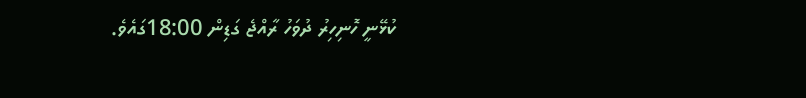ކުޅޭނީ ހޮނިހިރު ދުވަހު ރާއްޖެ ގަޑިން 18:00ގައެވެ.